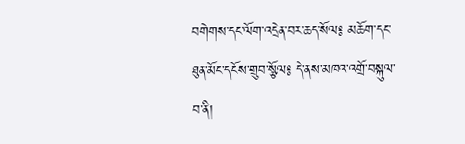བགེགས་དང་ལོག་འདྲེན་བར་ཆད་སོལ༔ མཆོག་དང་ཐུན་མོང་དངོས་གྲུབ་སྩོལ༔ དེ་ནས་མཁའ་འགྲོ་བསྐུལ་བ་ནི།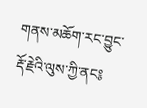གནས་མཆོག་རང་བྱུང་རྡོ་རྗེའི་ལུས་ཀྱི་ནང༔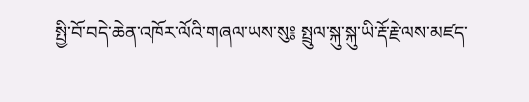སྤྱི་བོ་བདེ་ཆེན་འཁོར་ལོའི་གཞལ་ཡས་སུ༔ སྤྲུལ་སྐུ་སྐུ་ཡི་རྡོ་རྗེ་ལས་མཛད་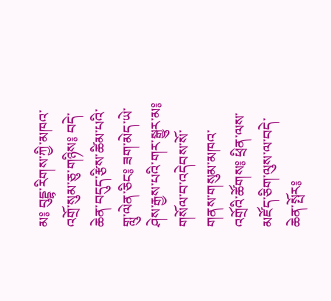མ༔ བུདྡྷ་རིགས་ཀྱི་མཁའ་འགྲོ་སུམ་ཅུ་གཉིས༔ བདེ་ཆེན་བདུད་རྩིས་ཚིམ་པའི་གླུ་ལེན་ཅིང༔ ཟག་མེད་ཡེ་ཤེས་རྒྱས་པའི་གར་སྒྱུར་མ༔ གསོལ་བ་འདེབས་སོ་གནས་གསུམ་མཁའ་འགྲོའི་ཚོགས༔ ཕྲིན་ལས་མཛོད་ཅིག་ལུས་ལ་བདེ་ཆེན་སྤོར༔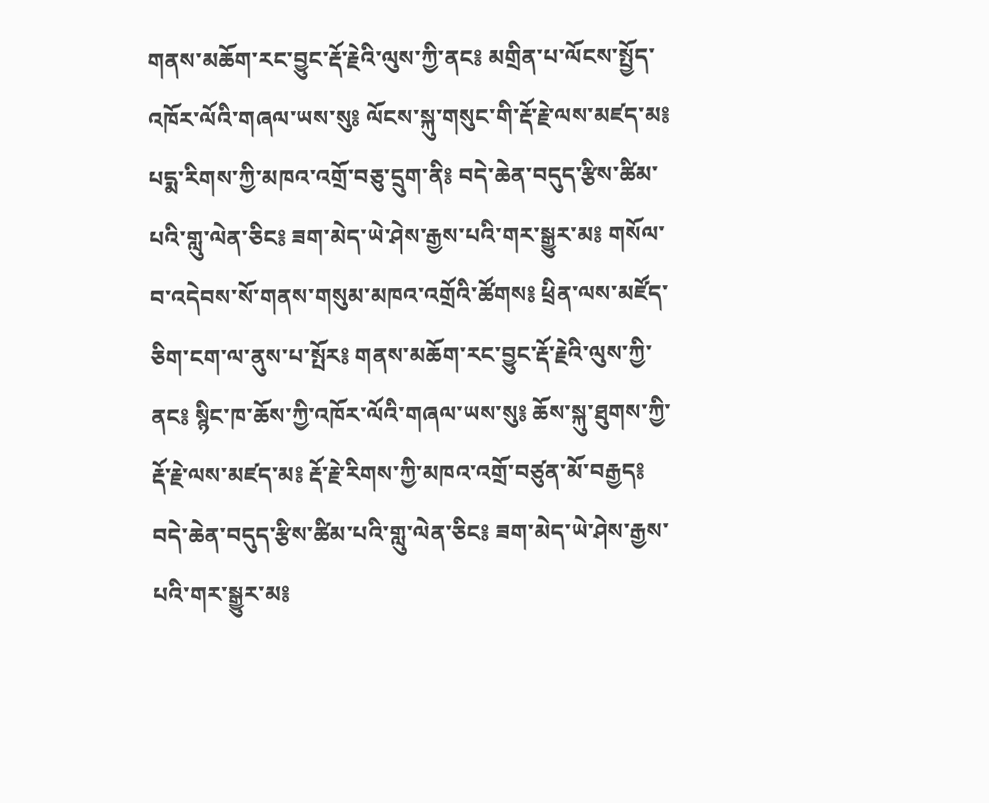གནས་མཆོག་རང་བྱུང་རྡོ་རྗེའི་ལུས་ཀྱི་ནང༔ མགྲིན་པ་ལོངས་སྤྱོད་འཁོར་ལོའི་གཞལ་ཡས་སུ༔ ལོངས་སྐུ་གསུང་གི་རྡོ་རྗེ་ལས་མཛད་མ༔ པདྨ་རིགས་ཀྱི་མཁའ་འགྲོ་བཅུ་དྲུག་ནི༔ བདེ་ཆེན་བདུད་རྩིས་ཚིམ་པའི་གླུ་ལེན་ཅིང༔ ཟག་མེད་ཡེ་ཤེས་རྒྱས་པའི་གར་སྒྱུར་མ༔ གསོལ་བ་འདེབས་སོ་གནས་གསུམ་མཁའ་འགྲོའི་ཚོགས༔ ཕྲིན་ལས་མཛོད་ཅིག་ངག་ལ་ནུས་པ་སྤོར༔ གནས་མཆོག་རང་བྱུང་རྡོ་རྗེའི་ལུས་ཀྱི་ནང༔ སྙིང་ཁ་ཆོས་ཀྱི་འཁོར་ལོའི་གཞལ་ཡས་སུ༔ ཆོས་སྐུ་ཐུགས་ཀྱི་རྡོ་རྗེ་ལས་མཛད་མ༔ རྡོ་རྗེ་རིགས་ཀྱི་མཁའ་འགྲོ་བཙུན་མོ་བརྒྱད༔ བདེ་ཆེན་བདུད་རྩིས་ཚིམ་པའི་གླུ་ལེན་ཅིང༔ ཟག་མེད་ཡེ་ཤེས་རྒྱས་པའི་གར་སྒྱུར་མ༔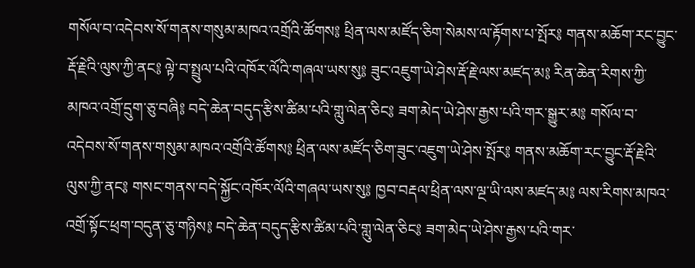གསོལ་བ་འདེབས་སོ་གནས་གསུམ་མཁའ་འགྲོའི་ཚོགས༔ ཕྲིན་ལས་མཛོད་ཅིག་སེམས་ལ་རྟོགས་པ་སྤོར༔ གནས་མཆོག་རང་བྱུང་རྡོ་རྗེའི་ལུས་ཀྱི་ནང༔ ལྟེ་བ་སྤྲུལ་པའི་འཁོར་ལོའི་གཞལ་ཡས་སུ༔ ཟུང་འཇུག་ཡེ་ཤེས་རྡོ་རྗེ་ལས་མཛད་མ༔ རིན་ཆེན་རིགས་ཀྱི་མཁའ་འགྲོ་དྲུག་ཅུ་བཞི༔ བདེ་ཆེན་བདུད་རྩིས་ཚིམ་པའི་གླུ་ལེན་ཅིང༔ ཟག་མེད་ཡེ་ཤེས་རྒྱས་པའི་གར་སྒྱུར་མ༔ གསོལ་བ་འདེབས་སོ་གནས་གསུམ་མཁའ་འགྲོའི་ཚོགས༔ ཕྲིན་ལས་མཛོད་ཅིག་ཟུང་འཇུག་ཡེ་ཤེས་སྤོར༔ གནས་མཆོག་རང་བྱུང་རྡོ་རྗེའི་ལུས་ཀྱི་ནང༔ གསང་གནས་བདེ་སྐྱོང་འཁོར་ལོའི་གཞལ་ཡས་སུ༔ ཁྱབ་བརྡལ་ཕྲིན་ལས་ལྔ་ཡི་ལས་མཛད་མ༔ ལས་རིགས་མཁའ་འགྲོ་སྟོང་ཕྲག་བདུན་ཅུ་གཉིས༔ བདེ་ཆེན་བདུད་རྩིས་ཚིམ་པའི་གླུ་ལེན་ཅིང༔ ཟག་མེད་ཡེ་ཤེས་རྒྱས་པའི་གར་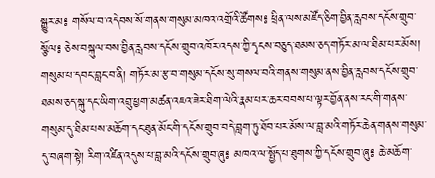སྒྱུར་མ༔ གསོལ་བ་འདེབས་སོ་གནས་གསུམ་མཁའ་འགྲོའི་ཚོགས༔ ཕྲིན་ལས་མཛོད་ཅིག་བྱིན་རླབས་དངོས་གྲུབ་སྩོལ༔ ཅེས་བསྐུལ་བས་བྱིན་རླབས་དངོས་གྲུབ་འཁོར་འདས་ཀྱི་དྭངས་བཅུད་ཐམས་ཅད་གཏོར་མ་ལ་ཐིམ་པར་མོས། གསུམ་པ་དབང་བླང་བ་ནི། གཏོར་མ་རྩ་བ་གསུམ་དངོས་སུ་གསལ་བའི་གནས་གསུམ་ནས་བྱིན་རླབས་དངོས་གྲུབ་ཐམས་ཅད་སྐུ་དང་ཡིག་འབྲུ་ཕྱག་མཚན་འཇའ་ཟེར་ཐིག་ལེའི་རྣམ་པར་ཆར་བབས་པ་ལྟར་བྱོན་ནས་རང་གི་གནས་གསུམ་དུ་ཐིམ་པས་མཆོག་དང་ཐུན་མོང་གི་དངོས་གྲུབ་བདེ་བླག་ཏུ་ཐོབ་པར་མོས་ལ་བླ་མའི་གཏོར་ཆེན་གནས་གསུམ་དུ་བཞག་སྟེ། རིག་འཛིན་འདུས་པ་བླ་མའི་དངོས་གྲུབ་ཞུ༔ མཁའ་ལ་སྤྱོད་པ་ཐུགས་ཀྱི་དངོས་གྲུབ་ཞུ༔ ཆེ་མཆོག་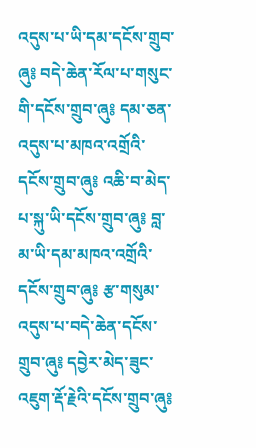འདུས་པ་ཡི་དམ་དངོས་གྲུབ་ཞུ༔ བདེ་ཆེན་རོལ་པ་གསུང་གི་དངོས་གྲུབ་ཞུ༔ དམ་ཅན་འདུས་པ་མཁའ་འགྲོའི་དངོས་གྲུབ་ཞུ༔ འཆི་བ་མེད་པ་སྐུ་ཡི་དངོས་གྲུབ་ཞུ༔ བླ་མ་ཡི་དམ་མཁའ་འགྲོའི་དངོས་གྲུབ་ཞུ༔ རྩ་གསུམ་འདུས་པ་བདེ་ཆེན་དངོས་གྲུབ་ཞུ༔ དབྱེར་མེད་ཟུང་འཇུག་རྡོ་རྗེའི་དངོས་གྲུབ་ཞུ༔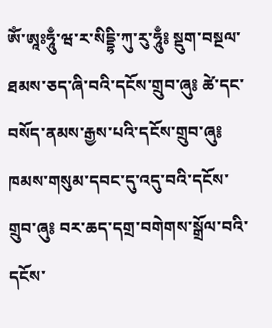ཨོཾ་ཨཱཿཧཱུྃ་ཝ་ར་སིདྡྷི་ཀུ་རུ་ཧཱུྃ༔ སྡུག་བསྔལ་ཐམས་ཅད་ཞི་བའི་དངོས་གྲུབ་ཞུ༔ ཚེ་དང་བསོད་ནམས་རྒྱས་པའི་དངོས་གྲུབ་ཞུ༔ ཁམས་གསུམ་དབང་དུ་འདུ་བའི་དངོས་གྲུབ་ཞུ༔ བར་ཆད་དགྲ་བགེགས་སྒྲོལ་བའི་དངོས་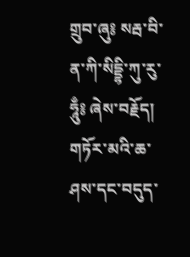གྲུབ་ཞུ༔ སརྦ་བི་ན་ཀི་སིདྡྷི་ཀུ་རུ་ཧཱུྃ༔ ཞེས་བརྗོད། གཏོར་མའི་ཆ་ཤས་དང་བདུད་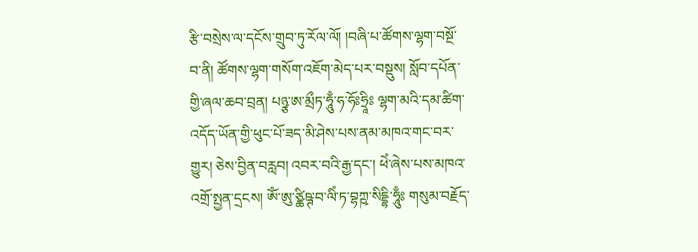རྩི་བསྲེས་ལ་དངོས་གྲུབ་ཏུ་རོལ་ལོ། །བཞི་པ་ཚོགས་ལྷག་བསྔོ་བ་ནི། ཚོགས་ལྷག་གསོག་འཇོག་མེད་པར་བསྡུས། སློབ་དཔོན་གྱི་ཞལ་ཆབ་བྲན། པཉྩ་ཨ་མྲྀཏ་ཧཱུྃ་ཧ་ཧོཿཧྲཱིཿ ལྷག་མའི་དམ་ཚིག་འདོད་ཡོན་གྱི་ཕུང་པོ་ཟད་མི་ཤེས་པས་ནམ་མཁའ་གང་བར་གྱུར། ཅེས་བྱིན་བརླབ། འབར་བའི་རྒྱ་དང་། ཕེཾ་ཞེས་པས་མཁའ་འགྲོ་སྤྱན་དྲངས། ཨོཾ་ཨུ་ཙྪིཥྚ་བ་ལིཾ་ཏ་བྷཀྵ་སིདྡྷི་ཧཱུྃཿ གསུམ་བརྗོད་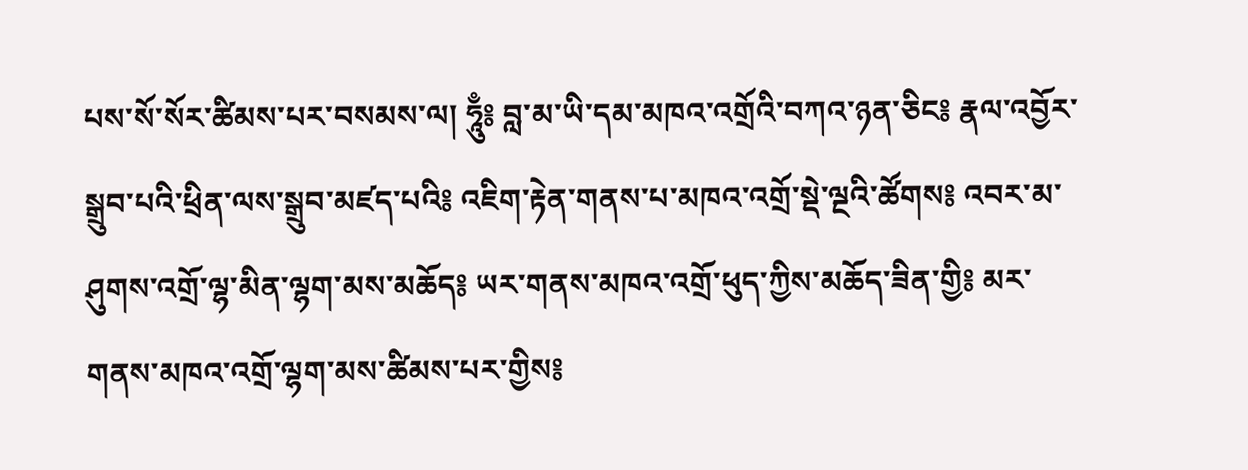པས་སོ་སོར་ཚིམས་པར་བསམས་ལ། ཧཱུྃ༔ བླ་མ་ཡི་དམ་མཁའ་འགྲོའི་བཀའ་ཉན་ཅིང༔ རྣལ་འབྱོར་སྒྲུབ་པའི་ཕྲིན་ལས་སྒྲུབ་མཛད་པའི༔ འཇིག་རྟེན་གནས་པ་མཁའ་འགྲོ་སྡེ་ལྔའི་ཚོགས༔ འབར་མ་ཤུགས་འགྲོ་ལྷ་མིན་ལྷག་མས་མཆོད༔ ཡར་གནས་མཁའ་འགྲོ་ཕུད་ཀྱིས་མཆོད་ཟིན་གྱི༔ མར་གནས་མཁའ་འགྲོ་ལྷག་མས་ཚིམས་པར་གྱིས༔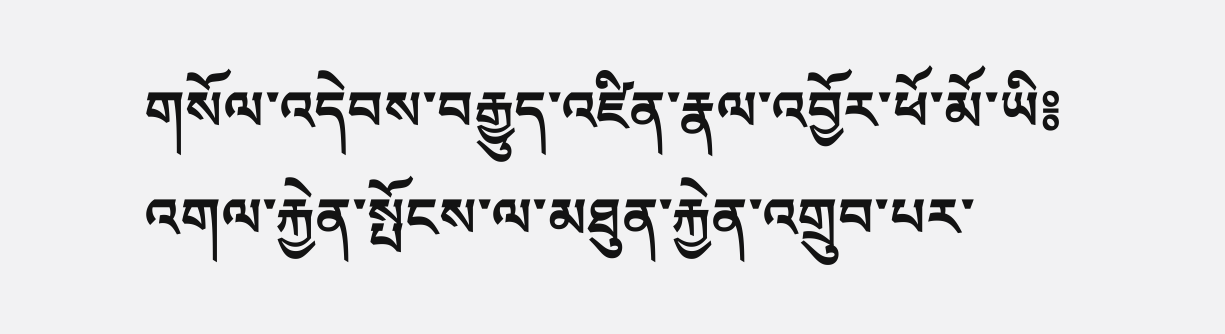གསོལ་འདེབས་བརྒྱུད་འཛིན་རྣལ་འབྱོར་ཕོ་མོ་ཡི༔ འགལ་རྐྱེན་སྤོངས་ལ་མཐུན་རྐྱེན་འགྲུབ་པར་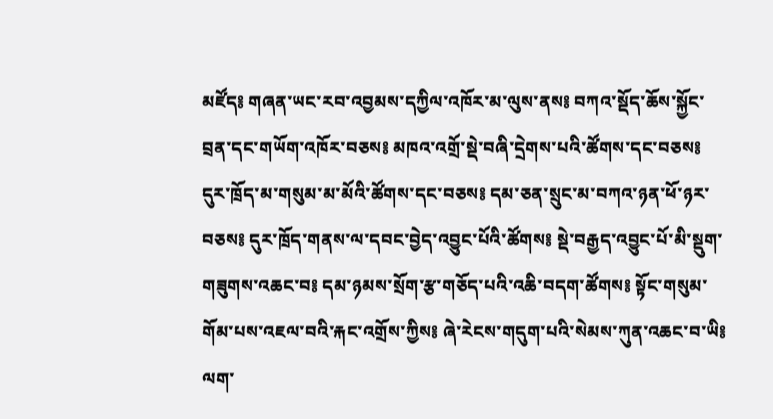མཛོད༔ གཞན་ཡང་རབ་འབྱམས་དཀྱིལ་འཁོར་མ་ལུས་ནས༔ བཀའ་སྡོད་ཆོས་སྐྱོང་བྲན་དང་གཡོག་འཁོར་བཅས༔ མཁའ་འགྲོ་སྡེ་བཞི་དྲེགས་པའི་ཚོགས་དང་བཅས༔ དུར་ཁྲོད་མ་གསུམ་མ་མོའི་ཚོགས་དང་བཅས༔ དམ་ཅན་སྲུང་མ་བཀའ་ཉན་ཕོ་ཉར་བཅས༔ དུར་ཁྲོད་གནས་ལ་དབང་བྱེད་འབྱུང་པོའི་ཚོགས༔ སྡེ་བརྒྱད་འབྱུང་པོ་མི་སྡུག་གཟུགས་འཆང་བ༔ དམ་ཉམས་སྲོག་རྩ་གཅོད་པའི་འཆི་བདག་ཚོགས༔ སྟོང་གསུམ་གོམ་པས་འཇལ་བའི་རྐང་འགྲོས་ཀྱིས༔ ཞེ་རེངས་གདུག་པའི་སེམས་ཀུན་འཆང་བ་ཡི༔ ལག་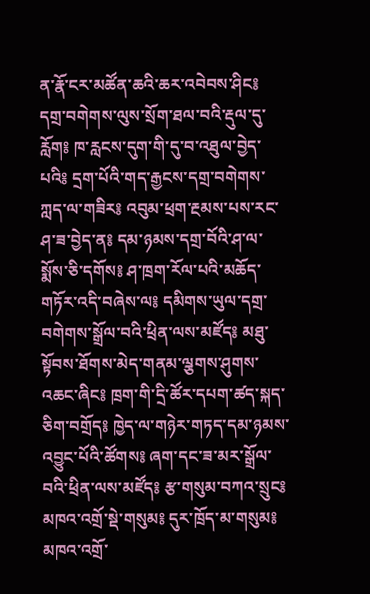ན་རྣོ་ངར་མཚོན་ཆའི་ཆར་འབེབས་ཤིང༔ དགྲ་བགེགས་ལུས་སྲོག་ཐལ་བའི་རྡུལ་དུ་རློག༔ ཁ་རླངས་དུག་གི་དུ་བ་འཐུལ་བྱེད་པའི༔ དྲག་པོའི་གད་རྒྱངས་དགྲ་བགེགས་ཀླད་ལ་གཟིར༔ འབུམ་ཕྲག་རྔམས་པས་རང་ཤ་ཟ་བྱེད་ན༔ དམ་ཉམས་དགྲ་བོའི་ཤ་ལ་སྨོས་ཅི་དགོས༔ ཤ་ཁྲག་རོལ་པའི་མཆོད་གཏོར་འདི་བཞེས་ལ༔ དམིགས་ཡུལ་དགྲ་བགེགས་སྒྲོལ་བའི་ཕྲིན་ལས་མཛོད༔ མཐུ་སྟོབས་ཐོགས་མེད་གནམ་ལྕགས་ཤུགས་འཆང་ཞིང༔ ཁྲག་གི་དྲི་ཚོར་དཔག་ཚད་སྐད་ཅིག་བགྲོད༔ ཁྱེད་ལ་གཉེར་གཏད་དམ་ཉམས་འབྱུང་པོའི་ཚོགས༔ ཞག་དང་ཟ་མར་སྒྲོལ་བའི་ཕྲིན་ལས་མཛོད༔ རྩ་གསུམ་བཀའ་སྲུང༔ མཁའ་འགྲོ་སྡེ་གསུམ༔ དུར་ཁྲོད་མ་གསུམ༔ མཁའ་འགྲོ་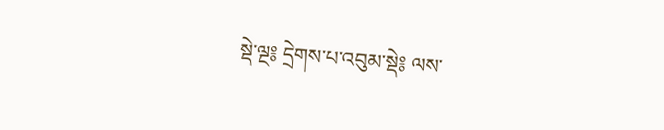སྡེ་ལྔ༔ དྲེགས་པ་འབུམ་སྡེ༔ ལས་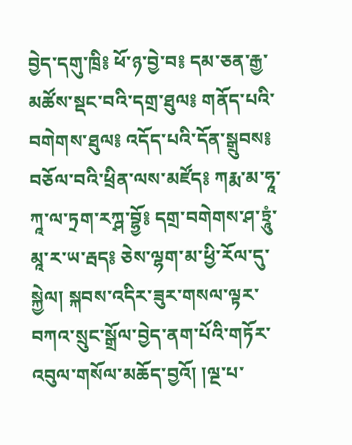བྱེད་དགུ་ཁྲི༔ ཕོ་ཉ་བྱེ་བ༔ དམ་ཅན་རྒྱ་མཚོས་སྡང་བའི་དགྲ་ཐུལ༔ གནོད་པའི་བགེགས་ཐུལ༔ འདོད་པའི་དོན་སྒྲུབས༔ བཅོལ་བའི་ཕྲིན་ལས་མཛོད༔ ཀརྨ་མ་ཧཱ་ཀཱ་ལ་ཏྲག་རཀྴ་བྷྱོ༔ དགྲ་བགེགས་ཤ་ཏྲཱུཾ་མཱ་ར་ཡ་རྦད༔ ཅེས་ལྷག་མ་ཕྱི་རོལ་དུ་སྐྱེལ། སྐབས་འདིར་ཟུར་གསལ་ལྟར་བཀའ་སྲུང་སྒྲོལ་བྱེད་ནག་པོའི་གཏོར་འབུལ་གསོལ་མཆོད་བྱའོ། །ལྔ་པ་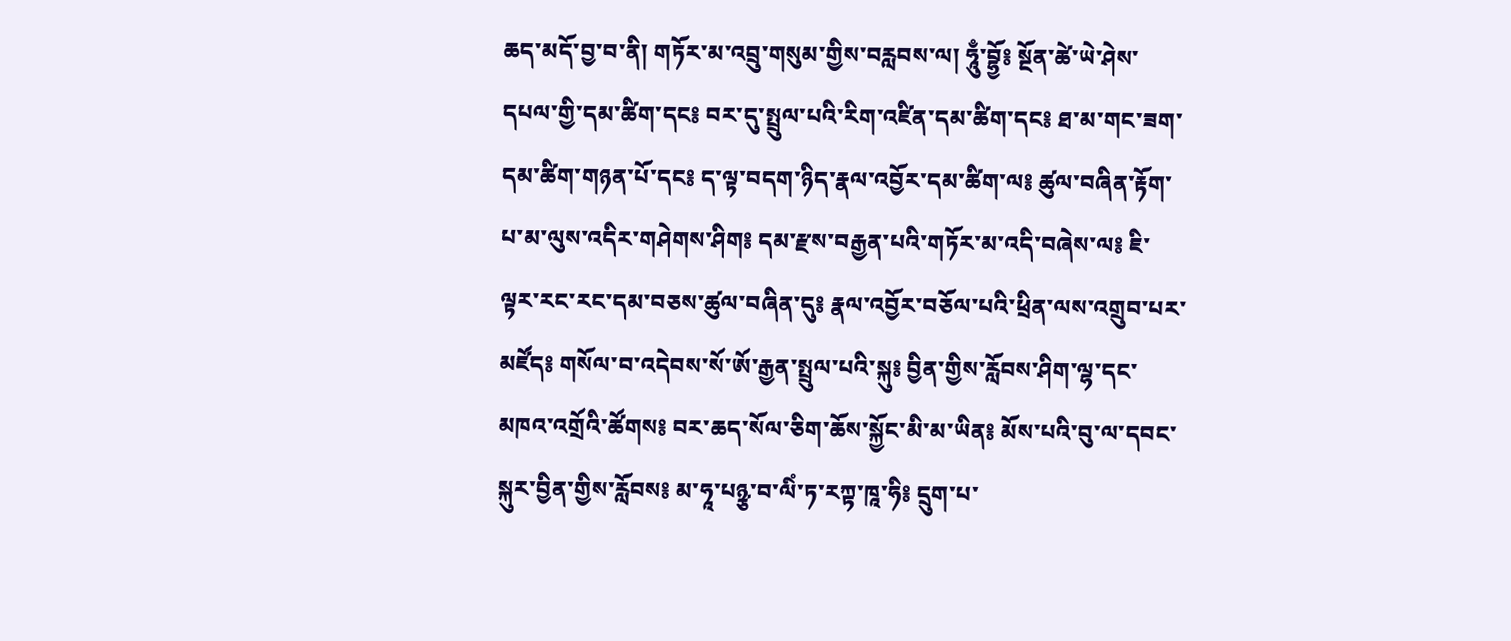ཆད་མདོ་བྱ་བ་ནི། གཏོར་མ་འབྲུ་གསུམ་གྱིས་བརླབས་ལ། ཧཱུྃ་བྷྱོ༔ སྔོན་ཚེ་ཡེ་ཤེས་དཔལ་གྱི་དམ་ཚིག་དང༔ བར་དུ་སྤྲུལ་པའི་རིག་འཛིན་དམ་ཚིག་དང༔ ཐ་མ་གང་ཟག་དམ་ཚིག་གཉན་པོ་དང༔ ད་ལྟ་བདག་ཉིད་རྣལ་འབྱོར་དམ་ཚིག་ལ༔ ཚུལ་བཞིན་རྟོག་པ་མ་ལུས་འདིར་གཤེགས་ཤིག༔ དམ་རྫས་བརྒྱན་པའི་གཏོར་མ་འདི་བཞེས་ལ༔ ཇི་ལྟར་རང་རང་དམ་བཅས་ཚུལ་བཞིན་དུ༔ རྣལ་འབྱོར་བཅོལ་པའི་ཕྲིན་ལས་འགྲུབ་པར་མཛོད༔ གསོལ་བ་འདེབས་སོ་ཨོ་རྒྱན་སྤྲུལ་པའི་སྐུ༔ བྱིན་གྱིས་རློབས་ཤིག་ལྷ་དང་མཁའ་འགྲོའི་ཚོགས༔ བར་ཆད་སོལ་ཅིག་ཆོས་སྐྱོང་མི་མ་ཡིན༔ མོས་པའི་བུ་ལ་དབང་སྐུར་བྱིན་གྱིས་རློབས༔ མ་ཧཱ་པཉྩ་བ་ལིཾ་ཏ་རཀྟ་ཁཱ་ཧི༔ དྲུག་པ་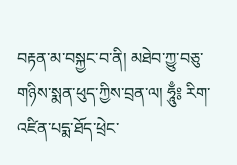བརྟན་མ་བསྐྱང་བ་ནི། མཐེབ་ཀྱུ་བཅུ་གཉིས་སྨན་ཕུད་ཀྱིས་བྲན་ལ། ཧཱུྃ༔ རིག་འཛིན་པདྨ་ཐོད་ཕྲེང་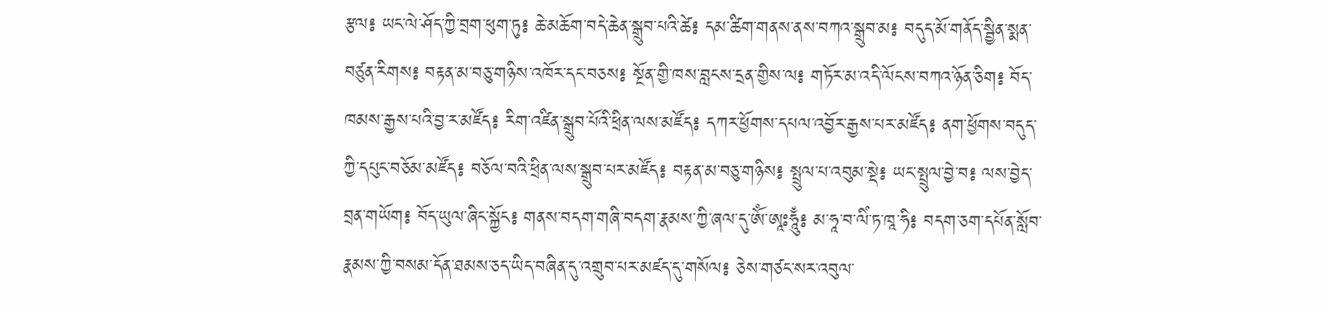རྩལ༔ ཡང་ལེ་ཤོད་ཀྱི་བྲག་ཕུག་ཏུ༔ ཆེ་མཆོག་བདེ་ཆེན་སྒྲུབ་པའི་ཚེ༔ དམ་ཚིག་གནས་ནས་བཀའ་སྒྲུབ་མ༔ བདུད་མོ་གནོད་སྦྱིན་སྨན་བཙུན་རིགས༔ བརྟན་མ་བཅུ་གཉིས་འཁོར་དང་བཅས༔ སྔོན་གྱི་ཁས་བླངས་དྲན་གྱིས་ལ༔ གཏོར་མ་འདི་ལོངས་བཀའ་ཉོན་ཅིག༔ བོད་ཁམས་རྒྱས་པའི་བྱ་ར་མཛོད༔ རིག་འཛིན་སྒྲུབ་པོའི་ཕྲིན་ལས་མཛོད༔ དཀར་ཕྱོགས་དཔལ་འབྱོར་རྒྱས་པར་མཛོད༔ ནག་ཕྱོགས་བདུད་ཀྱི་དཔུང་བཅོམ་མཛོད༔ བཅོལ་བའི་ཕྲིན་ལས་སྒྲུབ་པར་མཛོད༔ བརྟན་མ་བཅུ་གཉིས༔ སྤྲུལ་པ་འབུམ་སྡེ༔ ཡང་སྤྲུལ་བྱེ་བ༔ ལས་བྱེད་བྲན་གཡོག༔ བོད་ཡུལ་ཞིང་སྐྱོང༔ གནས་བདག་གཞི་བདག་རྣམས་ཀྱི་ཞལ་དུ་ཨོཾ་ཨཱཿཧཱུྃ༔ མ་ཧཱ་བ་ལིཾ་ཏ་ཁཱ་ཧི༔ བདག་ཅག་དཔོན་སློབ་རྣམས་ཀྱི་བསམ་དོན་ཐམས་ཅད་ཡིད་བཞིན་དུ་འགྲུབ་པར་མཛད་དུ་གསོལ༔ ཅེས་གཙང་སར་འབུལ་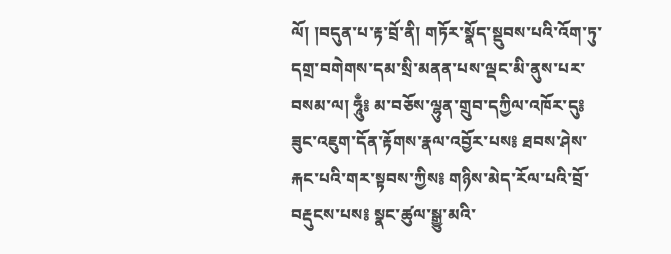ལོ། །བདུན་པ་རྟ་བྲོ་ནི། གཏོར་སྣོད་སྡུབས་པའི་འོག་ཏུ་དགྲ་བགེགས་དམ་སྲི་མནན་པས་ལྡང་མི་ནུས་པར་བསམ་ལ། ཧཱུྃ༔ མ་བཅོས་ལྷུན་གྲུབ་དཀྱིལ་འཁོར་དུ༔ ཟུང་འཇུག་དོན་རྟོགས་རྣལ་འབྱོར་པས༔ ཐབས་ཤེས་རྐང་པའི་གར་སྟབས་ཀྱིས༔ གཉིས་མེད་རོལ་པའི་བྲོ་བརྡུངས་པས༔ སྣང་ཚུལ་སྒྱུ་མའི་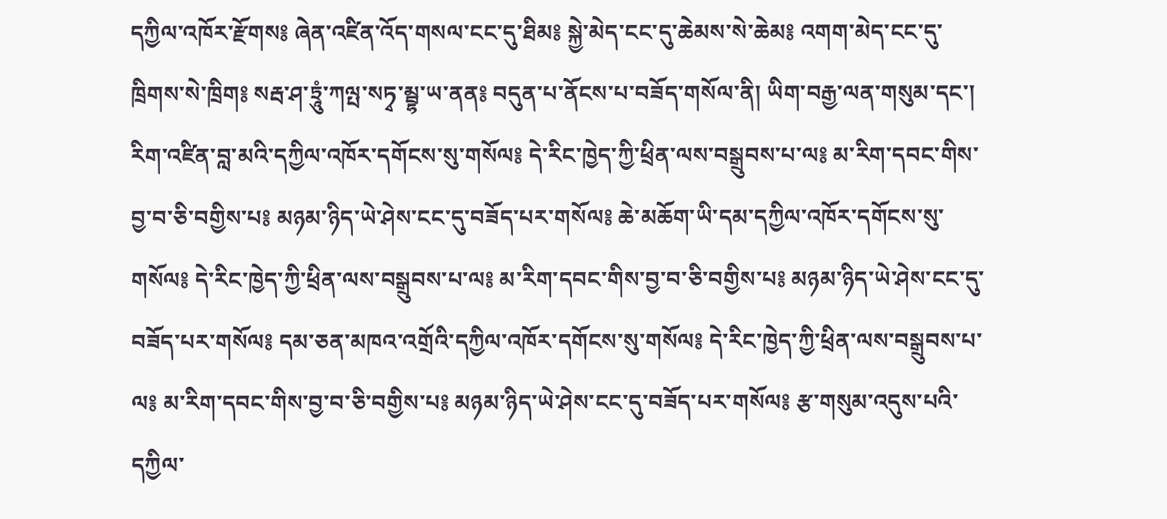དཀྱིལ་འཁོར་རྫོགས༔ ཞེན་འཛིན་འོད་གསལ་ངང་དུ་ཐིམ༔ སྐྱེ་མེད་ངང་དུ་ཆེམས་སེ་ཆེམ༔ འགག་མེད་ངང་དུ་ཁྲིགས་སེ་ཁྲིག༔ སརྦ་ཤ་ཏྲཱུཾ་ཀལྤ་སཏྭ་མྦྷ་ཡ་ནན༔ བདུན་པ་ནོངས་པ་བཟོད་གསོལ་ནི། ཡིག་བརྒྱ་ལན་གསུམ་དང་། རིག་འཛིན་བླ་མའི་དཀྱིལ་འཁོར་དགོངས་སུ་གསོལ༔ དེ་རིང་ཁྱེད་ཀྱི་ཕྲིན་ལས་བསྒྲུབས་པ་ལ༔ མ་རིག་དབང་གིས་བྱ་བ་ཅི་བགྱིས་པ༔ མཉམ་ཉིད་ཡེ་ཤེས་ངང་དུ་བཟོད་པར་གསོལ༔ ཆེ་མཆོག་ཡི་དམ་དཀྱིལ་འཁོར་དགོངས་སུ་གསོལ༔ དེ་རིང་ཁྱེད་ཀྱི་ཕྲིན་ལས་བསྒྲུབས་པ་ལ༔ མ་རིག་དབང་གིས་བྱ་བ་ཅི་བགྱིས་པ༔ མཉམ་ཉིད་ཡེ་ཤེས་ངང་དུ་བཟོད་པར་གསོལ༔ དམ་ཅན་མཁའ་འགྲོའི་དཀྱིལ་འཁོར་དགོངས་སུ་གསོལ༔ དེ་རིང་ཁྱེད་ཀྱི་ཕྲིན་ལས་བསྒྲུབས་པ་ལ༔ མ་རིག་དབང་གིས་བྱ་བ་ཅི་བགྱིས་པ༔ མཉམ་ཉིད་ཡེ་ཤེས་ངང་དུ་བཟོད་པར་གསོལ༔ རྩ་གསུམ་འདུས་པའི་དཀྱིལ་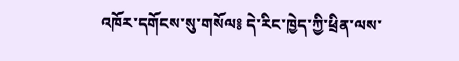འཁོར་དགོངས་སུ་གསོལ༔ དེ་རིང་ཁྱེད་ཀྱི་ཕྲིན་ལས་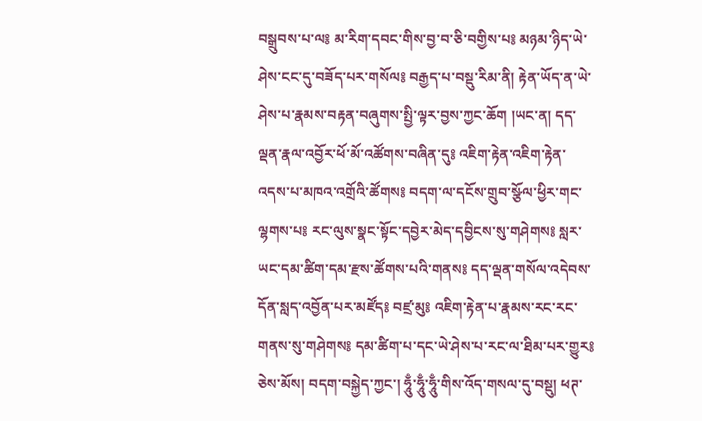བསྒྲུབས་པ་ལ༔ མ་རིག་དབང་གིས་བྱ་བ་ཅི་བགྱིས་པ༔ མཉམ་ཉིད་ཡེ་ཤེས་ངང་དུ་བཟོད་པར་གསོལ༔ བརྒྱད་པ་བསྡུ་རིམ་ནི། རྟེན་ཡོད་ན་ཡེ་ཤེས་པ་རྣམས་བརྟན་བཞུགས་སྤྱི་ལྟར་བྱས་ཀྱང་ཆོག །ཡང་ན། དད་ལྡན་རྣལ་འབྱོར་ཕོ་མོ་འཚོགས་བཞིན་དུ༔ འཇིག་རྟེན་འཇིག་རྟེན་འདས་པ་མཁའ་འགྲོའི་ཚོགས༔ བདག་ལ་དངོས་གྲུབ་སྩོལ་ཕྱིར་གང་ལྷགས་པ༔ རང་ལུས་སྣང་སྟོང་དབྱེར་མེད་དབྱིངས་སུ་གཤེགས༔ སླར་ཡང་དམ་ཚིག་དམ་རྫས་ཚོགས་པའི་གནས༔ དད་ལྡན་གསོལ་འདེབས་དོན་སླད་འབྱོན་པར་མཛོད༔ བཛྲ་མུ༔ འཇིག་རྟེན་པ་རྣམས་རང་རང་གནས་སུ་གཤེགས༔ དམ་ཚིག་པ་དང་ཡེ་ཤེས་པ་རང་ལ་ཐིམ་པར་གྱུར༔ ཅེས་མོས། བདག་བསྐྱེད་ཀྱང་། ཧཱུྃ་ཧཱུྃ་ཧཱུྃ་གིས་འོད་གསལ་དུ་བསྡུ། ཕཊ་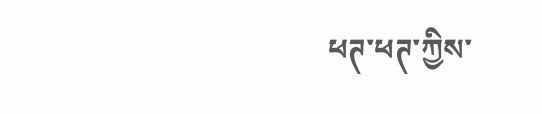ཕཊ་ཕཊ་ཀྱིས་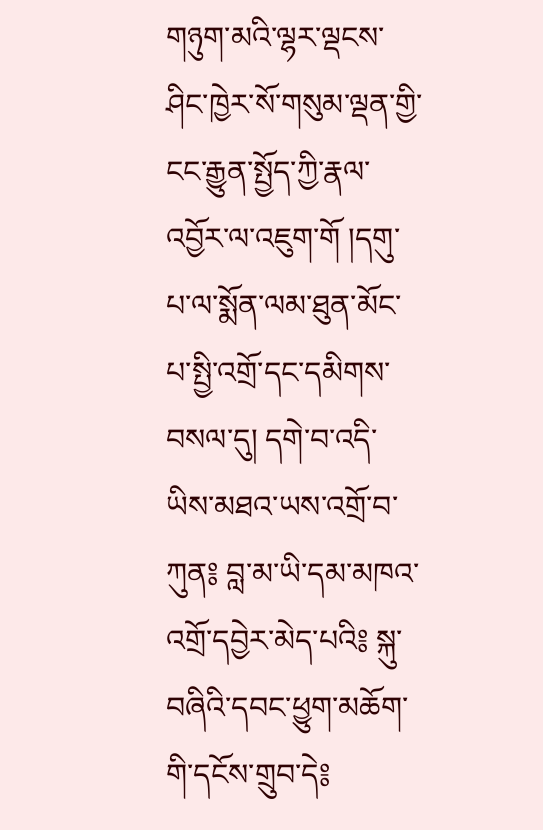གཉུག་མའི་ལྷར་ལྡངས་ཤིང་ཁྱེར་སོ་གསུམ་ལྡན་གྱི་ངང་རྒྱུན་སྤྱོད་ཀྱི་རྣལ་འབྱོར་ལ་འཇུག་གོ །དགུ་པ་ལ་སྨོན་ལམ་ཐུན་མོང་པ་སྤྱི་འགྲོ་དང་དམིགས་བསལ་དུ། དགེ་བ་འདི་ཡིས་མཐའ་ཡས་འགྲོ་བ་ཀུན༔ བླ་མ་ཡི་དམ་མཁའ་འགྲོ་དབྱེར་མེད་པའི༔ སྐུ་བཞིའི་དབང་ཕྱུག་མཆོག་གི་དངོས་གྲུབ་དེ༔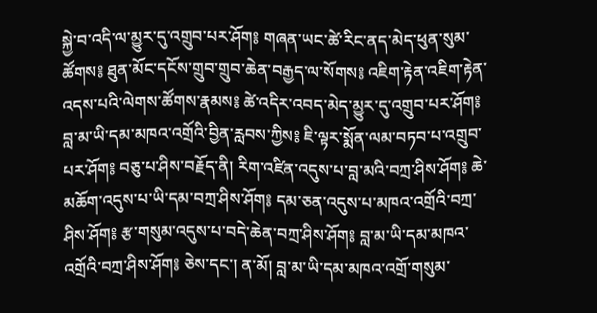སྐྱེ་བ་འདི་ལ་མྱུར་དུ་འགྲུབ་པར་ཤོག༔ གཞན་ཡང་ཚེ་རིང་ནད་མེད་ཕུན་སུམ་ཚོགས༔ ཐུན་མོང་དངོས་གྲུབ་གྲུབ་ཆེན་བརྒྱད་ལ་སོགས༔ འཇིག་རྟེན་འཇིག་རྟེན་འདས་པའི་ལེགས་ཚོགས་རྣམས༔ ཚེ་འདིར་འབད་མེད་མྱུར་དུ་འགྲུབ་པར་ཤོག༔ བླ་མ་ཡི་དམ་མཁའ་འགྲོའི་བྱིན་རླབས་ཀྱིས༔ ཇི་ལྟར་སྨོན་ལམ་བཏབ་པ་འགྲུབ་པར་ཤོག༔ བཅུ་པ་ཤིས་བརྗོད་ནི། རིག་འཛིན་འདུས་པ་བླ་མའི་བཀྲ་ཤིས་ཤོག༔ ཆེ་མཆོག་འདུས་པ་ཡི་དམ་བཀྲ་ཤིས་ཤོག༔ དམ་ཅན་འདུས་པ་མཁའ་འགྲོའི་བཀྲ་ཤིས་ཤོག༔ རྩ་གསུམ་འདུས་པ་བདེ་ཆེན་བཀྲ་ཤིས་ཤོག༔ བླ་མ་ཡི་དམ་མཁའ་འགྲོའི་བཀྲ་ཤིས་ཤོག༔ ཅེས་དང་། ན་མོ། བླ་མ་ཡི་དམ་མཁའ་འགྲོ་གསུམ་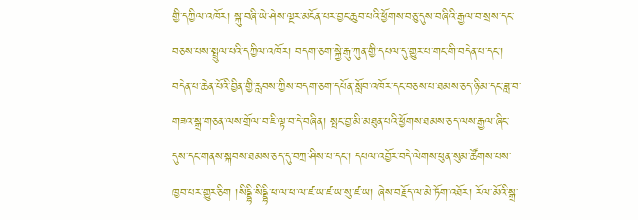གྱི་དཀྱིལ་འཁོར། སྐུ་བཞི་ཡེ་ཤེས་ལྔར་མངོན་པར་བྱང་ཆུབ་པའི་ཕྱོགས་བཅུ་དུས་བཞིའི་རྒྱལ་བ་སྲས་དང་བཅས་པས་སྤྲུལ་པའི་དཀྱིལ་འཁོར། བདག་ཅག་སྐྱེ་རྒུ་ཀུན་གྱི་དཔལ་དུ་གྱུར་པ་གང་གི་བདེན་པ་དང་། བདེན་པ་ཆེན་པོའི་བྱིན་གྱི་རླབས་ཀྱིས་བདག་ཅག་དཔོན་སློབ་འཁོར་དང་བཅས་པ་ཐམས་ཅད་ཉི་མ་དང་ཟླ་བ་གཟའ་སྒྲ་གཅན་ལས་གྲོལ་བ་ཇི་ལྟ་བ་དེ་བཞིན། སྤང་བྱ་མི་མཐུན་པའི་ཕྱོགས་ཐམས་ཅད་ལས་རྒྱལ་ཞིང་དུས་དང་གནས་སྐབས་ཐམས་ཅད་དུ་བཀྲ་ཤིས་པ་དང་། དཔལ་འབྱོར་བདེ་ལེགས་ཕུན་སུམ་ཚོགས་པས་ཁྱབ་པར་གྱུར་ཅིག །སིདྡྷི་སིདྡྷི་ཕ་ལ་ཕ་ལ་ཛ་ཡ་ཛ་ཡ་སུ་ཛ་ཡ། ཞེས་བརྗོད་ལ་མེ་ཏོག་འཐོར། རོལ་མོའི་སྒྲ་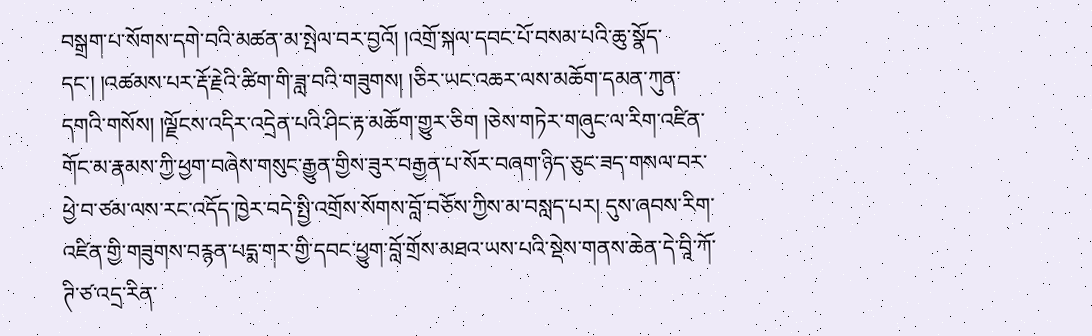བསྒྲག་པ་སོགས་དགེ་བའི་མཚན་མ་སྤེལ་བར་བྱའོ། །འགྲོ་སྐལ་དབང་པོ་བསམ་པའི་ཆུ་སྣོད་དང་། །འཚམས་པར་རྡོ་རྗེའི་ཚིག་གི་ཟླ་བའི་གཟུགས། །ཅིར་ཡང་འཆར་ལས་མཆོག་དམན་ཀུན་དགའི་གསོས། །ལྗོངས་འདིར་འདྲེན་པའི་ཤིང་རྟ་མཆོག་གྱུར་ཅིག །ཅེས་གཏེར་གཞུང་ལ་རིག་འཛིན་གོང་མ་རྣམས་ཀྱི་ཕྱག་བཞེས་གསུང་རྒྱུན་གྱིས་ཟུར་བརྒྱན་པ་སོར་བཞག་ཉིད་ཅུང་ཟད་གསལ་བར་ཕྱེ་བ་ཙམ་ལས་རང་འདོད་ཁྱེར་བདེ་སྤྱི་འགྲོས་སོགས་བློ་བཅོས་ཀྱིས་མ་བསླད་པར། དུས་ཞབས་རིག་འཛིན་གྱི་གཟུགས་བརྙན་པདྨ་གར་གྱི་དབང་ཕྱུག་བློ་གྲོས་མཐའ་ཡས་པའི་སྡེས་གནས་ཆེན་དེ་བཱི་ཀོ་ཊི་ཙ་འདྲ་རིན་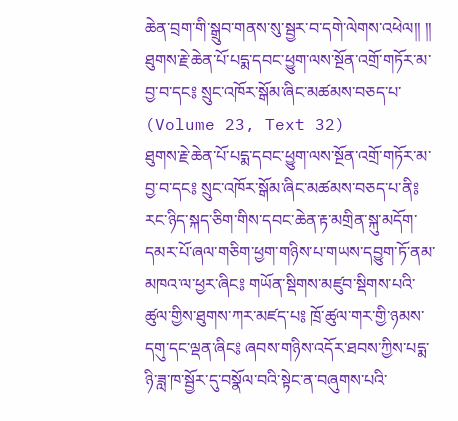ཆེན་བྲག་གི་སྒྲུབ་གནས་སུ་སྦྱར་བ་དགེ་ལེགས་འཕེལ།། །།
ཐུགས་རྗེ་ཆེན་པོ་པདྨ་དབང་ཕྱུག་ལས་སྔོན་འགྲོ་གཏོར་མ་བྱ་བ་དང༔ སྲུང་འཁོར་སྒོམ་ཞིང་མཚམས་བཅད་པ་ (Volume 23, Text 32)
ཐུགས་རྗེ་ཆེན་པོ་པདྨ་དབང་ཕྱུག་ལས་སྔོན་འགྲོ་གཏོར་མ་བྱ་བ་དང༔ སྲུང་འཁོར་སྒོམ་ཞིང་མཚམས་བཅད་པ་ནི༔ རང་ཉིད་སྐད་ཅིག་གིས་དབང་ཆེན་རྟ་མགྲིན་སྐུ་མདོག་དམར་པོ་ཞལ་གཅིག་ཕྱག་གཉིས་པ་གཡས་དབྱུག་ཏོ་ནམ་མཁའ་ལ་ཕྱར་ཞིང༔ གཡོན་སྡིགས་མཛུབ་སྡིགས་པའི་ཚུལ་གྱིས་ཐུགས་ཀར་མཛད་པ༔ ཁྲོ་ཚུལ་གར་གྱི་ཉམས་དགུ་དང་ལྡན་ཞིང༔ ཞབས་གཉིས་འདོར་ཐབས་ཀྱིས་པདྨ་ཉི་ཟླ་ཁ་སྦྱོར་དུ་བསྣོལ་བའི་སྟེང་ན་བཞུགས་པའི་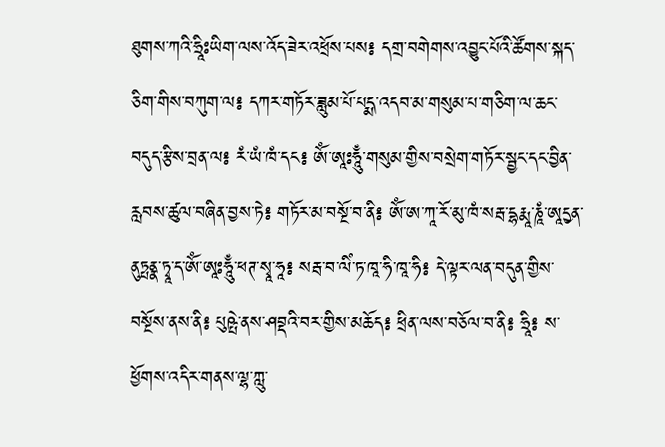ཐུགས་ཀའི་ཧྲཱིཿཡིག་ལས་འོད་ཟེར་འཕྲོས་པས༔ དགྲ་བགེགས་འབྱུང་པོའི་ཚོགས་སྐད་ཅིག་གིས་བཀུག་ལ༔ དཀར་གཏོར་ཟླུམ་པོ་པདྨ་འདབ་མ་གསུམ་པ་གཅིག་ལ་ཆང་བདུད་རྩིས་བྲན་ལ༔ རཾ་ཡཾ་ཁཾ་དང༔ ཨོཾ་ཨཱཿཧཱུྃ་གསུམ་གྱིས་བསྲེག་གཏོར་སྦྱང་དང་བྱིན་རླབས་ཚུལ་བཞིན་བྱས་ཏེ༔ གཏོར་མ་བསྔོ་བ་ནི༔ ཨོཾ་ཨ་ཀཱ་རོ་མུ་ཁཾ་སརྦ་དྷརྨཱ་ཎཱཾ་ཨཱདྱན་ནུཏྤནྣ་ཏྭཱ་ད་ཨོཾ་ཨཱཿཧཱུྃ་ཕཊ་སྭཱ་ཧཱ༔ སརྦ་བ་ལིཾ་ཏ་ཁཱ་ཧི་ཁཱ་ཧི༔ དེ་ལྟར་ལན་བདུན་གྱིས་བསྔོས་ནས་ནི༔ པུཥྤེ་ནས་ཤབྡའི་བར་གྱིས་མཆོད༔ ཕྲིན་ལས་བཅོལ་བ་ནི༔ ཧྲཱི༔ ས་ཕྱོགས་འདིར་གནས་ལྷ་ཀླུ་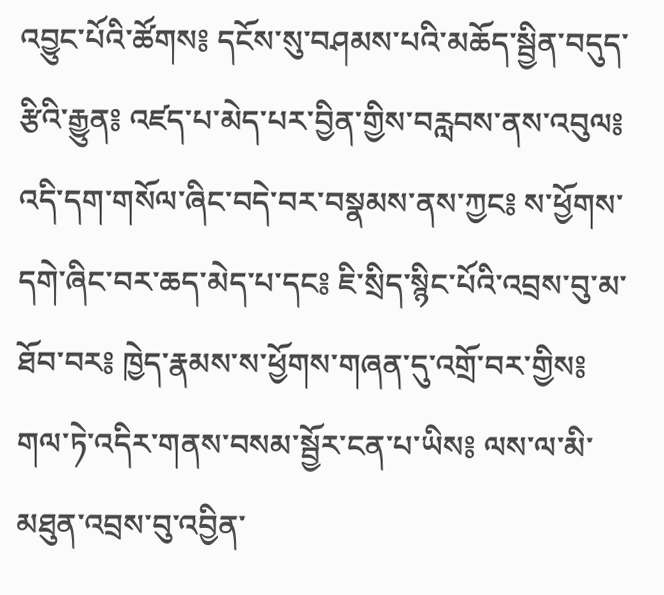འབྱུང་པོའི་ཚོགས༔ དངོས་སུ་བཤམས་པའི་མཆོད་སྦྱིན་བདུད་རྩིའི་རྒྱུན༔ འཛད་པ་མེད་པར་བྱིན་གྱིས་བརླབས་ནས་འབུལ༔ འདི་དག་གསོལ་ཞིང་བདེ་བར་བསྣམས་ནས་ཀྱང༔ ས་ཕྱོགས་དགེ་ཞིང་བར་ཆད་མེད་པ་དང༔ ཇི་སྲིད་སྙིང་པོའི་འབྲས་བུ་མ་ཐོབ་བར༔ ཁྱེད་རྣམས་ས་ཕྱོགས་གཞན་དུ་འགྲོ་བར་གྱིས༔ གལ་ཏེ་འདིར་གནས་བསམ་སྦྱོར་ངན་པ་ཡིས༔ ལས་ལ་མི་མཐུན་འབྲས་བུ་འབྱིན་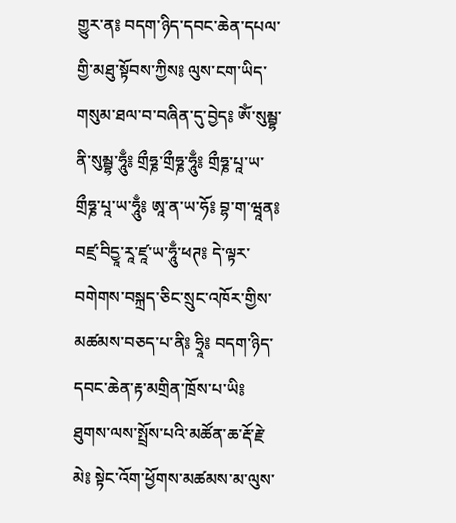གྱུར་ན༔ བདག་ཉིད་དབང་ཆེན་དཔལ་གྱི་མཐུ་སྟོབས་ཀྱིས༔ ལུས་ངག་ཡིད་གསུམ་ཐལ་བ་བཞིན་དུ་བྱེད༔ ཨོཾ་སུམྦྷ་ནི་སུམྦྷ་ཧཱུྃ༔ གྲྀཧྞ་གྲྀཧྞ་ཧཱུྃ༔ གྲྀཧྞ་པཱ་ཡ་གྲྀཧྞ་པཱ་ཡ་ཧཱུྃ༔ ཨཱ་ན་ཡ་ཧོ༔ བྷ་ག་ཝཱན༔ བཛྲ་བིདྱཱ་རཱ་ཛཱ་ཡ་ཧཱུྃ་ཕཊ༔ དེ་ལྟར་བགེགས་བསྐྲད་ཅིང་སྲུང་འཁོར་གྱིས་མཚམས་བཅད་པ་ནི༔ ཧྲཱི༔ བདག་ཉིད་དབང་ཆེན་རྟ་མགྲིན་ཁྲོས་པ་ཡི༔ ཐུགས་ལས་སྤྲོས་པའི་མཚོན་ཆ་རྡོ་རྗེ་མེ༔ སྟེང་འོག་ཕྱོགས་མཚམས་མ་ལུས་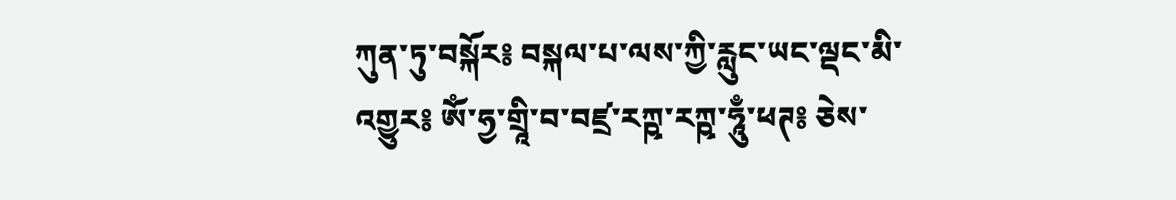ཀུན་ཏུ་བསྐོར༔ བསྐལ་པ་ལས་ཀྱི་རླུང་ཡང་ལྡང་མི་འགྱུར༔ ཨོཾ་ཧྱ་གྲཱི་བ་བཛྲ་རཀྵ་རཀྵ་ཧཱུྃ་ཕཊ༔ ཅེས་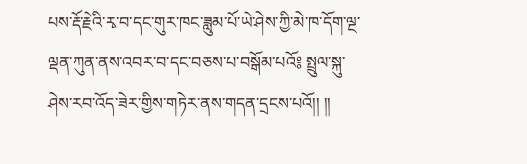པས་རྡོ་རྗེའི་རྭ་བ་དང་གུར་ཁང་ཟླུམ་པོ་ཡེ་ཤེས་ཀྱི་མེ་ཁ་དོག་ལྔ་ལྡན་ཀུན་ནས་འབར་བ་དང་བཅས་པ་བསྒོམ་པའོ༔ སྤྲུལ་སྐུ་ཤེས་རབ་འོད་ཟེར་གྱིས་གཏེར་ནས་གདན་དྲངས་པའོ།། །།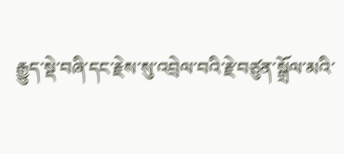རྒྱུད་སྡེ་བཞི་དང་རྗེས་སུ་འབྲེལ་བའི་རྗེ་བཙུན་སྒྲོལ་མའི་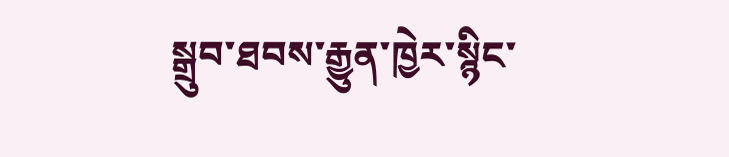སྒྲུབ་ཐབས་རྒྱུན་ཁྱེར་སྙིང་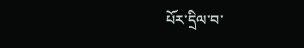པོར་དྲིལ་བ་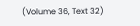(Volume 36, Text 32)